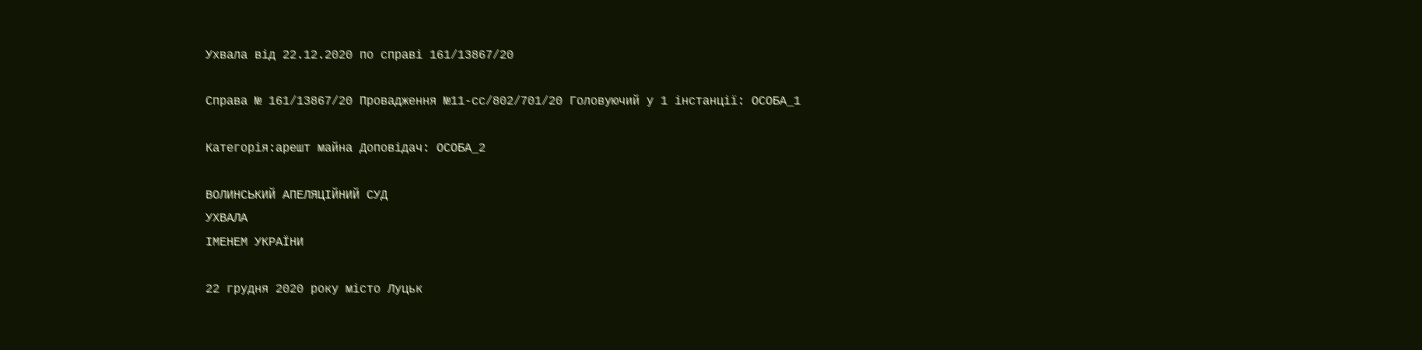Ухвала від 22.12.2020 по справі 161/13867/20

Справа № 161/13867/20 Провадження №11-сс/802/701/20 Головуючий у 1 інстанції: ОСОБА_1

Категорія:арешт майна Доповідач: ОСОБА_2

ВОЛИНСЬКИЙ АПЕЛЯЦІЙНИЙ СУД
УХВАЛА
ІМЕНЕМ УКРАЇНИ

22 грудня 2020 року місто Луцьк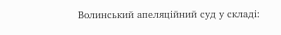Волинський апеляційний суд у складі: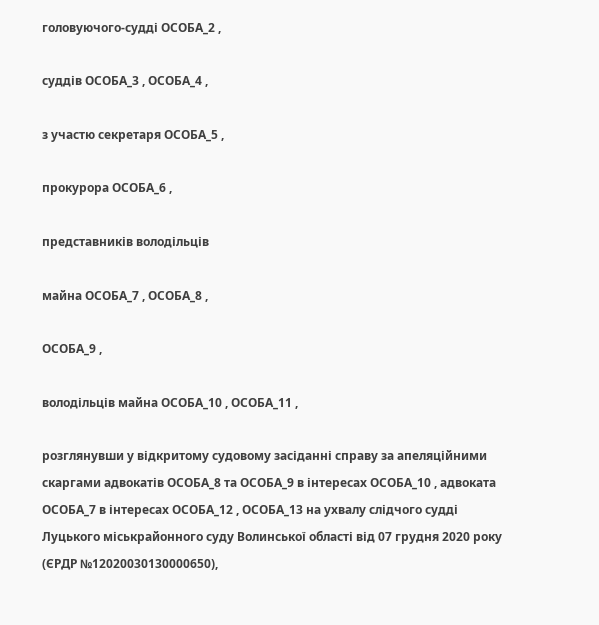головуючого-судді ОСОБА_2 ,

суддів ОСОБА_3 , ОСОБА_4 ,

з участю секретаря ОСОБА_5 ,

прокурора ОСОБА_6 ,

представників володільців

майна ОСОБА_7 , ОСОБА_8 ,

ОСОБА_9 ,

володільців майна ОСОБА_10 , ОСОБА_11 ,

розглянувши у відкритому судовому засіданні справу за апеляційними скаргами адвокатів ОСОБА_8 та ОСОБА_9 в інтересах ОСОБА_10 , адвоката ОСОБА_7 в інтересах ОСОБА_12 , ОСОБА_13 на ухвалу слідчого судді Луцького міськрайонного суду Волинської області від 07 грудня 2020 року (ЄРДР №12020030130000650),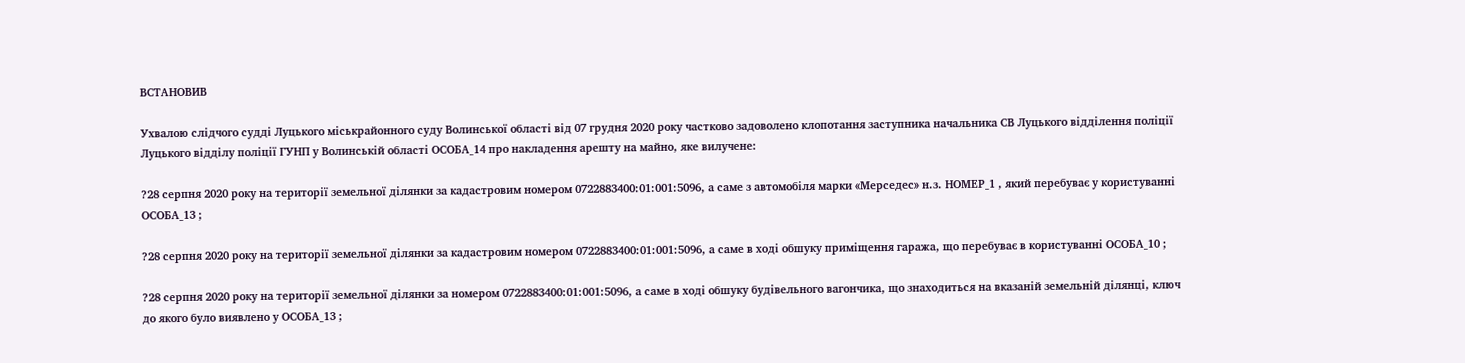ВСТАНОВИВ

Ухвалою слідчого судді Луцького міськрайонного суду Волинської області від 07 грудня 2020 року частково задоволено клопотання заступника начальника СВ Луцького відділення поліції Луцького відділу поліції ГУНП у Волинській області ОСОБА_14 про накладення арешту на майно, яке вилучене:

?28 серпня 2020 року на території земельної ділянки за кадастровим номером 0722883400:01:001:5096, а саме з автомобіля марки «Мерседес» н.з. НОМЕР_1 , який перебуває у користуванні ОСОБА_13 ;

?28 серпня 2020 року на території земельної ділянки за кадастровим номером 0722883400:01:001:5096, а саме в ході обшуку приміщення гаража, що перебуває в користуванні ОСОБА_10 ;

?28 серпня 2020 року на території земельної ділянки за номером 0722883400:01:001:5096, а саме в ході обшуку будівельного вагончика, що знаходиться на вказаній земельній ділянці, ключ до якого було виявлено у ОСОБА_13 ;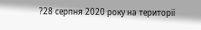?28 серпня 2020 року на території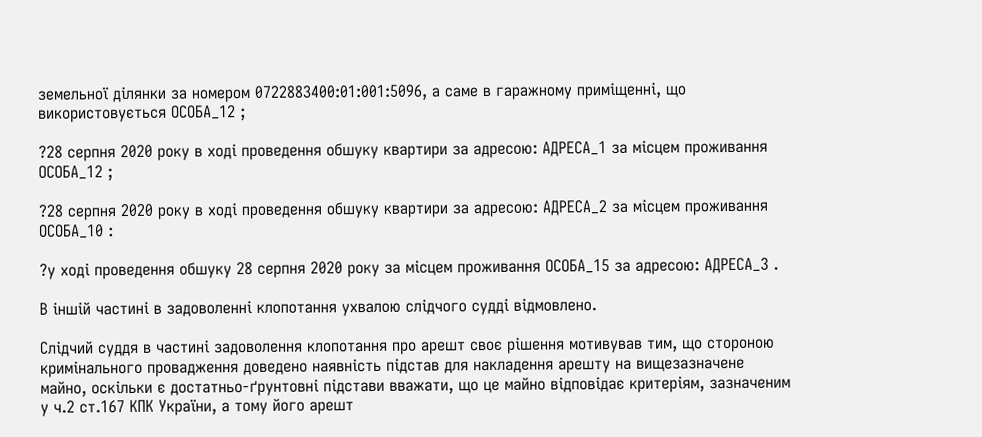земельної ділянки за номером 0722883400:01:001:5096, а саме в гаражному приміщенні, що використовується ОСОБА_12 ;

?28 серпня 2020 року в ході проведення обшуку квартири за адресою: АДРЕСА_1 за місцем проживання ОСОБА_12 ;

?28 серпня 2020 року в ході проведення обшуку квартири за адресою: АДРЕСА_2 за місцем проживання ОСОБА_10 :

?у ході проведення обшуку 28 серпня 2020 року за місцем проживання ОСОБА_15 за адресою: АДРЕСА_3 .

В іншій частині в задоволенні клопотання ухвалою слідчого судді відмовлено.

Слідчий суддя в частині задоволення клопотання про арешт своє рішення мотивував тим, що стороною кримінального провадження доведено наявність підстав для накладення арешту на вищезазначене майно, оскільки є достатньо-ґрунтовні підстави вважати, що це майно відповідає критеріям, зазначеним у ч.2 ст.167 КПК України, а тому його арешт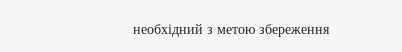необхідний з метою збереження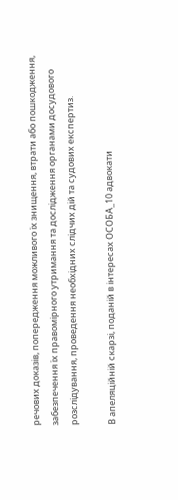речових доказів, попередження можливого їх знищення, втрати або пошкодження, забезпечення їх правомірного утримання та дослідження органами досудового розслідування, проведення необхідних слідчих дій та судових експертиз.

В апеляційній скарзі, поданій в інтересах ОСОБА_10 адвокати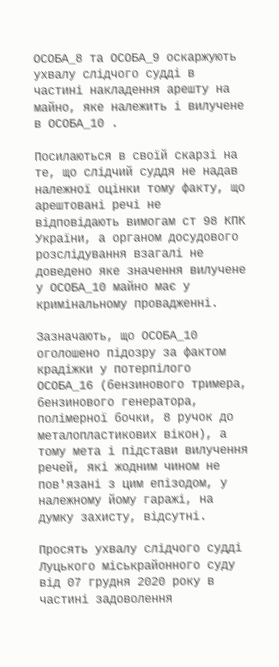ОСОБА_8 та ОСОБА_9 оскаржують ухвалу слідчого судді в частині накладення арешту на майно, яке належить і вилучене в ОСОБА_10 .

Посилаються в своїй скарзі на те, що слідчий суддя не надав належної оцінки тому факту, що арештовані речі не відповідають вимогам ст 98 КПК України, а органом досудового розслідування взагалі не доведено яке значення вилучене у ОСОБА_10 майно має у кримінальному провадженні.

Зазначають, що ОСОБА_10 оголошено підозру за фактом крадіжки у потерпілого ОСОБА_16 (бензинового тримера, бензинового генератора, полімерної бочки, 8 ручок до металопластикових вікон), а тому мета і підстави вилучення речей, які жодним чином не пов'язані з цим епізодом, у належному йому гаражі, на думку захисту, відсутні.

Просять ухвалу слідчого судді Луцького міськрайонного суду від 07 грудня 2020 року в частині задоволення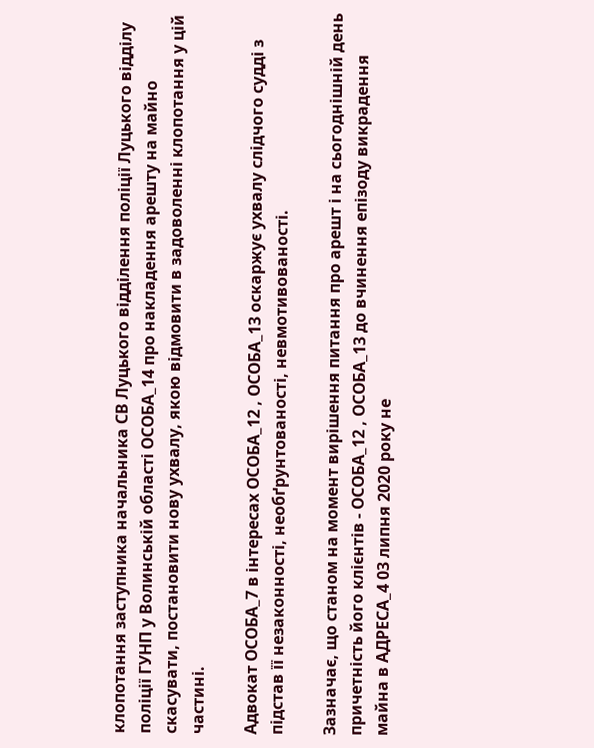клопотання заступника начальника СВ Луцького відділення поліції Луцького відділу поліції ГУНП у Волинській області ОСОБА_14 про накладення арешту на майно скасувати, постановити нову ухвалу, якою відмовити в задоволенні клопотання у цій частині.

Адвокат ОСОБА_7 в інтересах ОСОБА_12 , ОСОБА_13 оскаржує ухвалу слідчого судді з підстав її незаконності, необґрунтованості, невмотивованості.

Зазначає, що станом на момент вирішення питання про арешт і на сьогоднішній день причетність його клієнтів - ОСОБА_12 , ОСОБА_13 до вчинення епізоду викрадення майна в АДРЕСА_4 03 липня 2020 року не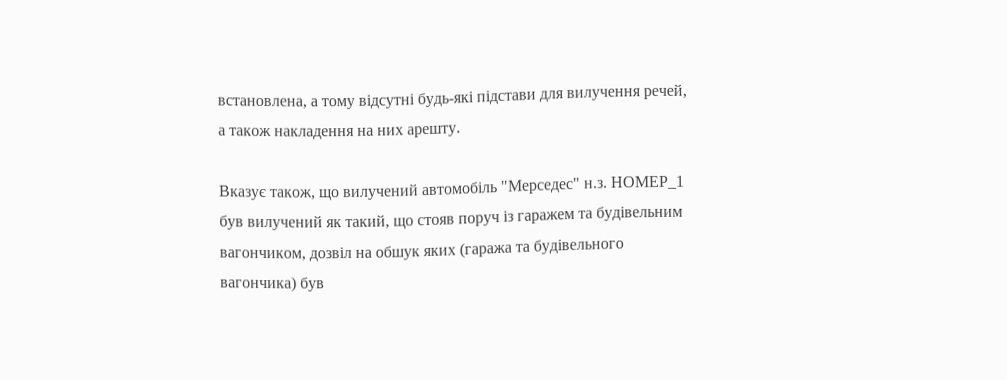встановлена, а тому відсутні будь-які підстави для вилучення речей, а також накладення на них арешту.

Вказує також, що вилучений автомобіль "Мерседес" н.з. НОМЕР_1 був вилучений як такий, що стояв поруч із гаражем та будівельним вагончиком, дозвіл на обшук яких (гаража та будівельного вагончика) був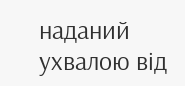наданий ухвалою від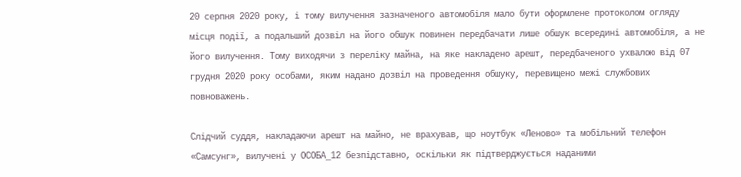20 серпня 2020 року, і тому вилучення зазначеного автомобіля мало бути оформлене протоколом огляду місця події, а подальший дозвіл на його обшук повинен передбачати лише обшук всередині автомобіля, а не його вилучення. Тому виходячи з переліку майна, на яке накладено арешт, передбаченого ухвалою від 07 грудня 2020 року особами, яким надано дозвіл на проведення обшуку, перевищено межі службових повноважень.

Слідчий суддя, накладаючи арешт на майно, не врахував, що ноутбук «Леново» та мобільний телефон «Самсунг», вилучені у ОСОБА_12 безпідставно, оскільки як підтверджується наданими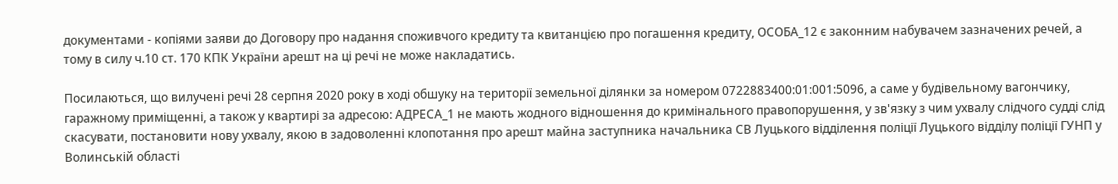документами - копіями заяви до Договору про надання споживчого кредиту та квитанцією про погашення кредиту, ОСОБА_12 є законним набувачем зазначених речей, а тому в силу ч.10 ст. 170 КПК України арешт на ці речі не може накладатись.

Посилаються, що вилучені речі 28 серпня 2020 року в ході обшуку на території земельної ділянки за номером 0722883400:01:001:5096, а саме у будівельному вагончику, гаражному приміщенні, а також у квартирі за адресою: АДРЕСА_1 не мають жодного відношення до кримінального правопорушення, у зв'язку з чим ухвалу слідчого судді слід скасувати, постановити нову ухвалу, якою в задоволенні клопотання про арешт майна заступника начальника СВ Луцького відділення поліції Луцького відділу поліції ГУНП у Волинській області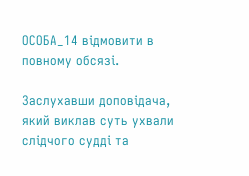ОСОБА_14 відмовити в повному обсязі.

Заслухавши доповідача, який виклав суть ухвали слідчого судді та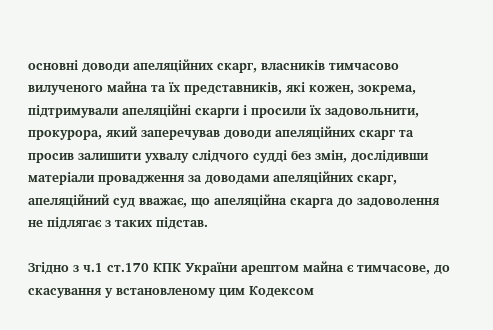основні доводи апеляційних скарг, власників тимчасово вилученого майна та їх представників, які кожен, зокрема, підтримували апеляційні скарги і просили їх задовольнити, прокурора, який заперечував доводи апеляційних скарг та просив залишити ухвалу слідчого судді без змін, дослідивши матеріали провадження за доводами апеляційних скарг, апеляційний суд вважає, що апеляційна скарга до задоволення не підлягає з таких підстав.

Згідно з ч.1 ст.170 КПК України арештом майна є тимчасове, до скасування у встановленому цим Кодексом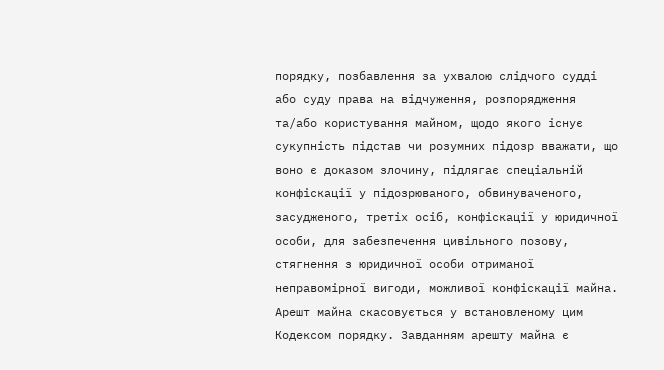порядку, позбавлення за ухвалою слідчого судді або суду права на відчуження, розпорядження та/або користування майном, щодо якого існує сукупність підстав чи розумних підозр вважати, що воно є доказом злочину, підлягає спеціальній конфіскації у підозрюваного, обвинуваченого, засудженого, третіх осіб, конфіскації у юридичної особи, для забезпечення цивільного позову, стягнення з юридичної особи отриманої неправомірної вигоди, можливої конфіскації майна. Арешт майна скасовується у встановленому цим Кодексом порядку. Завданням арешту майна є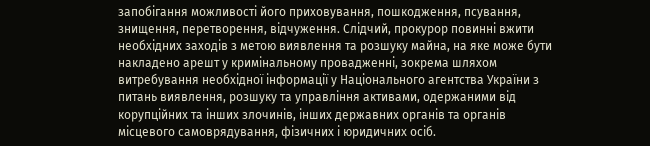запобігання можливості його приховування, пошкодження, псування, знищення, перетворення, відчуження. Слідчий, прокурор повинні вжити необхідних заходів з метою виявлення та розшуку майна, на яке може бути накладено арешт у кримінальному провадженні, зокрема шляхом витребування необхідної інформації у Національного агентства України з питань виявлення, розшуку та управління активами, одержаними від корупційних та інших злочинів, інших державних органів та органів місцевого самоврядування, фізичних і юридичних осіб.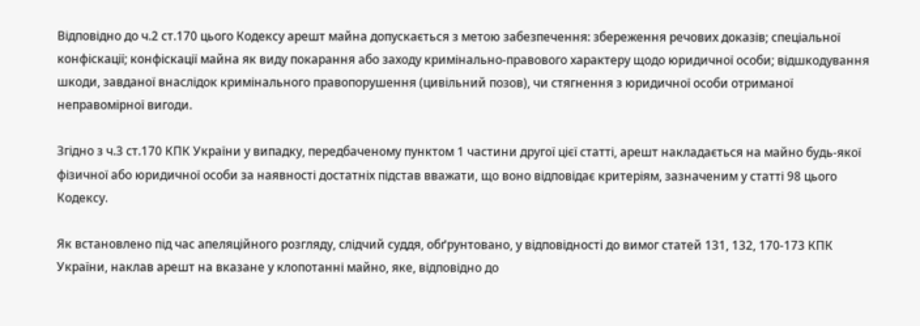Відповідно до ч.2 ст.170 цього Кодексу арешт майна допускається з метою забезпечення: збереження речових доказів; спеціальної конфіскації; конфіскації майна як виду покарання або заходу кримінально-правового характеру щодо юридичної особи; відшкодування шкоди, завданої внаслідок кримінального правопорушення (цивільний позов), чи стягнення з юридичної особи отриманої неправомірної вигоди.

Згідно з ч.3 ст.170 КПК України у випадку, передбаченому пунктом 1 частини другої цієї статті, арешт накладається на майно будь-якої фізичної або юридичної особи за наявності достатніх підстав вважати, що воно відповідає критеріям, зазначеним у статті 98 цього Кодексу.

Як встановлено під час апеляційного розгляду, слідчий суддя, обґрунтовано, у відповідності до вимог статей 131, 132, 170-173 КПК України, наклав арешт на вказане у клопотанні майно, яке, відповідно до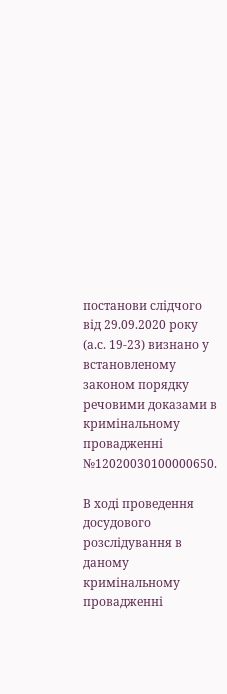постанови слідчого від 29.09.2020 року (а.с. 19-23) визнано у встановленому законом порядку речовими доказами в кримінальному провадженні №12020030100000650.

В ході проведення досудового розслідування в даному кримінальному провадженні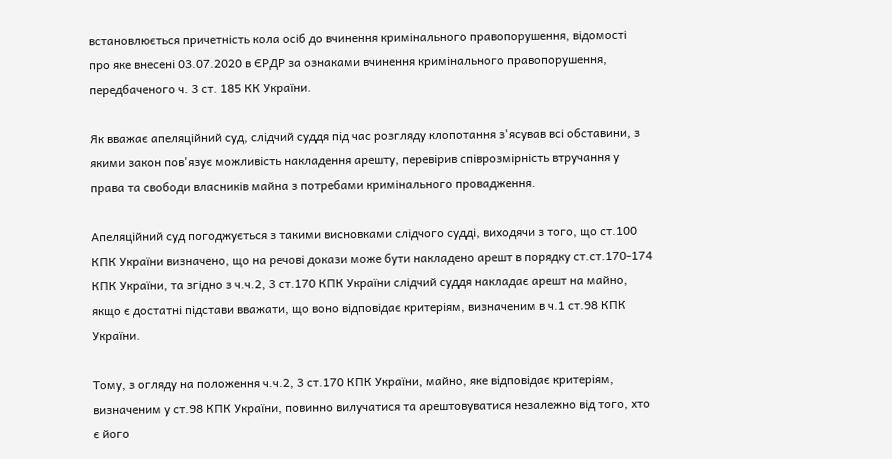встановлюється причетність кола осіб до вчинення кримінального правопорушення, відомості про яке внесені 03.07.2020 в ЄРДР за ознаками вчинення кримінального правопорушення, передбаченого ч. 3 ст. 185 КК України.

Як вважає апеляційний суд, слідчий суддя під час розгляду клопотання з'ясував всі обставини, з якими закон пов'язує можливість накладення арешту, перевірив співрозмірність втручання у права та свободи власників майна з потребами кримінального провадження.

Апеляційний суд погоджується з такими висновками слідчого судді, виходячи з того, що ст.100 КПК України визначено, що на речові докази може бути накладено арешт в порядку ст.ст.170-174 КПК України, та згідно з ч.ч.2, 3 ст.170 КПК України слідчий суддя накладає арешт на майно, якщо є достатні підстави вважати, що воно відповідає критеріям, визначеним в ч.1 ст.98 КПК України.

Тому, з огляду на положення ч.ч.2, 3 ст.170 КПК України, майно, яке відповідає критеріям, визначеним у ст.98 КПК України, повинно вилучатися та арештовуватися незалежно від того, хто є його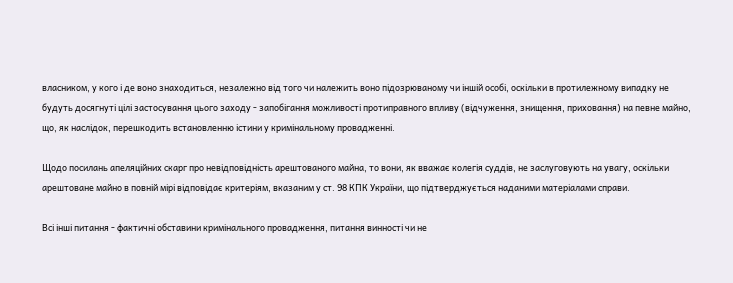власником, у кого і де воно знаходиться, незалежно від того чи належить воно підозрюваному чи іншій особі, оскільки в протилежному випадку не будуть досягнуті цілі застосування цього заходу - запобігання можливості протиправного впливу (відчуження, знищення, приховання) на певне майно, що, як наслідок, перешкодить встановленню істини у кримінальному провадженні.

Щодо посилань апеляційних скарг про невідповідність арештованого майна, то вони, як вважає колегія суддів, не заслуговують на увагу, оскільки арештоване майно в повній мірі відповідає критеріям, вказаним у ст. 98 КПК України, що підтверджується наданими матеріалами справи.

Всі інші питання - фактичні обставини кримінального провадження, питання винності чи не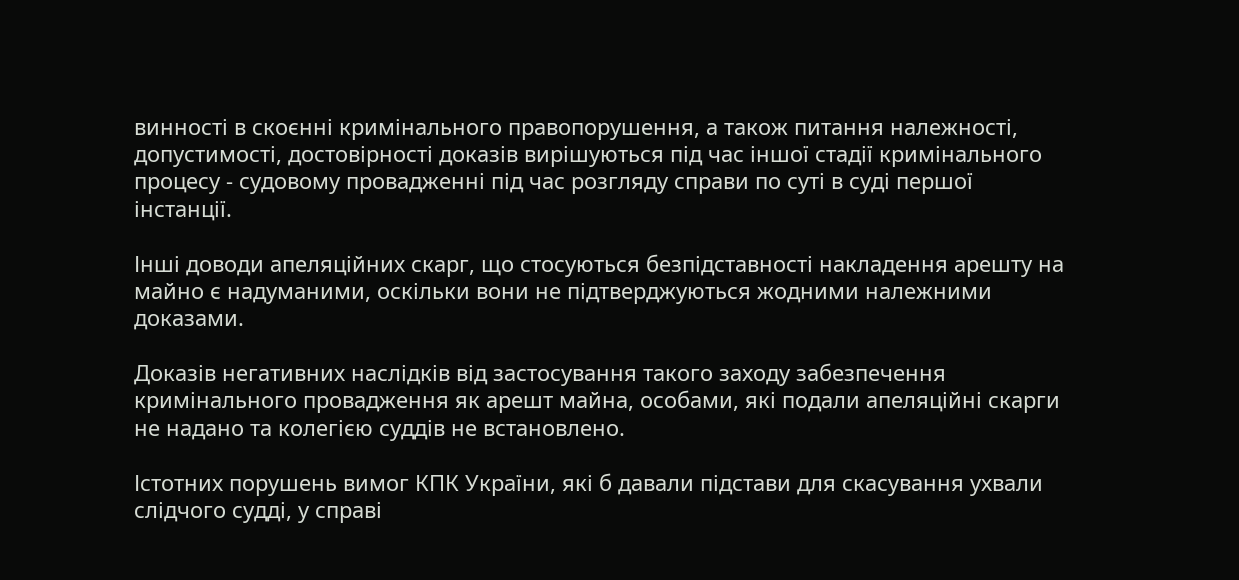винності в скоєнні кримінального правопорушення, а також питання належності, допустимості, достовірності доказів вирішуються під час іншої стадії кримінального процесу - судовому провадженні під час розгляду справи по суті в суді першої інстанції.

Інші доводи апеляційних скарг, що стосуються безпідставності накладення арешту на майно є надуманими, оскільки вони не підтверджуються жодними належними доказами.

Доказів негативних наслідків від застосування такого заходу забезпечення кримінального провадження як арешт майна, особами, які подали апеляційні скарги не надано та колегією суддів не встановлено.

Істотних порушень вимог КПК України, які б давали підстави для скасування ухвали слідчого судді, у справі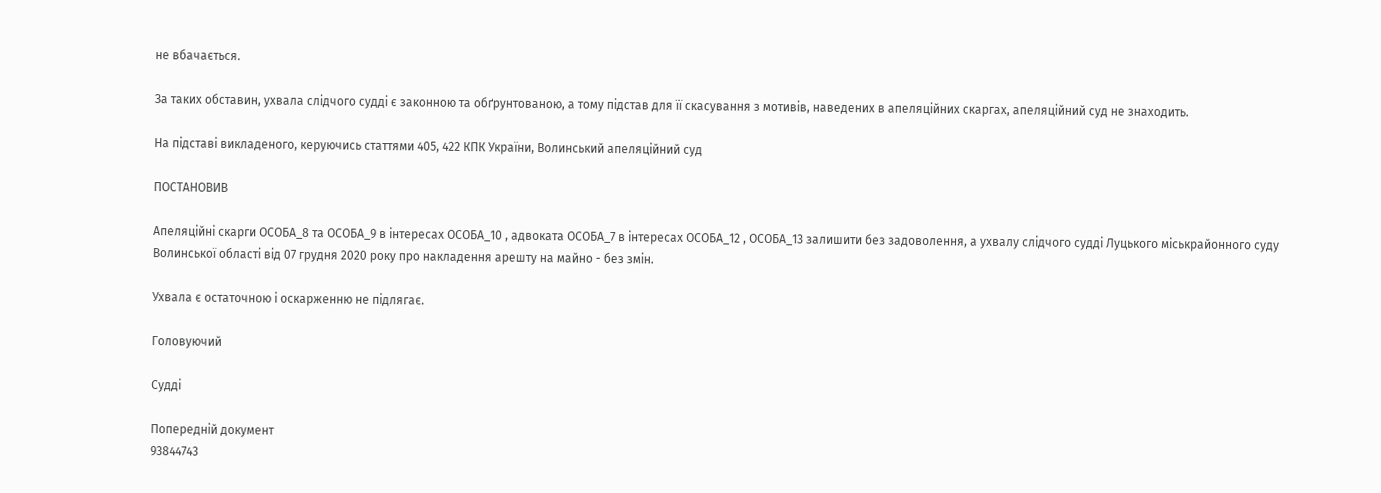не вбачається.

За таких обставин, ухвала слідчого судді є законною та обґрунтованою, а тому підстав для її скасування з мотивів, наведених в апеляційних скаргах, апеляційний суд не знаходить.

На підставі викладеного, керуючись статтями 405, 422 КПК України, Волинський апеляційний суд

ПОСТАНОВИВ

Апеляційні скарги ОСОБА_8 та ОСОБА_9 в інтересах ОСОБА_10 , адвоката ОСОБА_7 в інтересах ОСОБА_12 , ОСОБА_13 залишити без задоволення, а ухвалу слідчого судді Луцького міськрайонного суду Волинської області від 07 грудня 2020 року про накладення арешту на майно - без змін.

Ухвала є остаточною і оскарженню не підлягає.

Головуючий

Судді

Попередній документ
93844743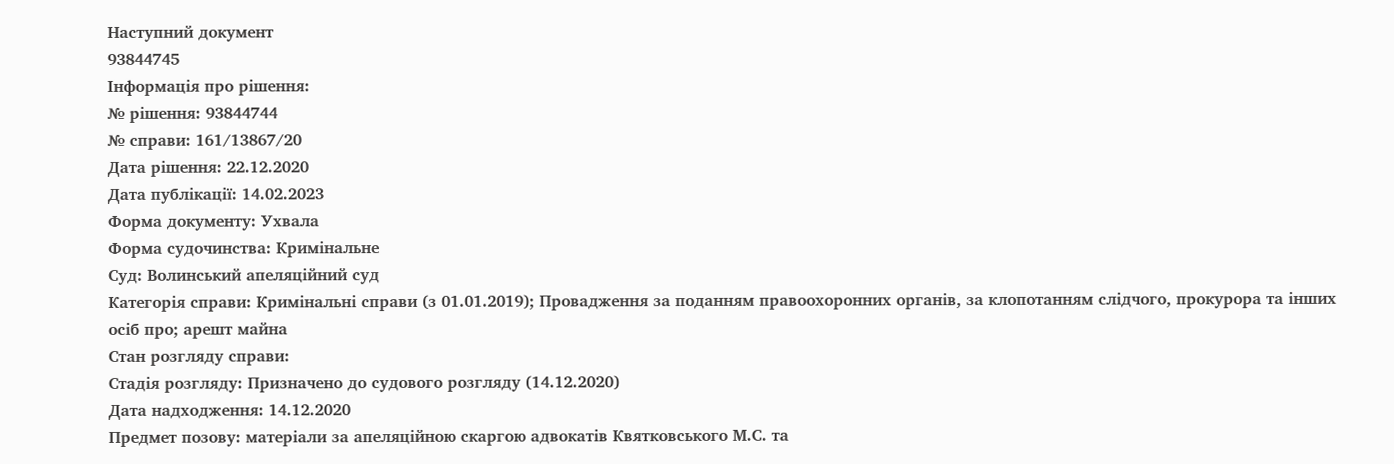Наступний документ
93844745
Інформація про рішення:
№ рішення: 93844744
№ справи: 161/13867/20
Дата рішення: 22.12.2020
Дата публікації: 14.02.2023
Форма документу: Ухвала
Форма судочинства: Кримінальне
Суд: Волинський апеляційний суд
Категорія справи: Кримінальні справи (з 01.01.2019); Провадження за поданням правоохоронних органів, за клопотанням слідчого, прокурора та інших осіб про; арешт майна
Стан розгляду справи:
Стадія розгляду: Призначено до судового розгляду (14.12.2020)
Дата надходження: 14.12.2020
Предмет позову: матеріали за апеляційною скаргою адвокатів Квятковського М.С. та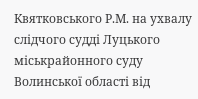Квятковського Р.М. на ухвалу слідчого судді Луцького міськрайонного суду Волинської області від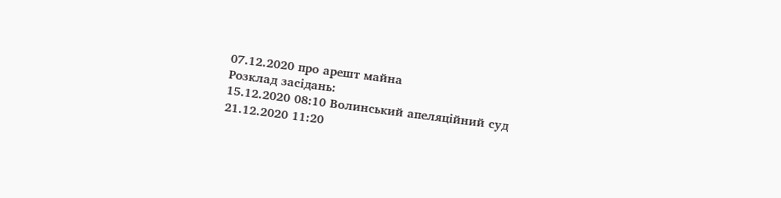07.12.2020 про арешт майна
Розклад засідань:
15.12.2020 08:10 Волинський апеляційний суд
21.12.2020 11:20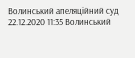Волинський апеляційний суд
22.12.2020 11:35 Волинський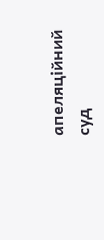апеляційний суд